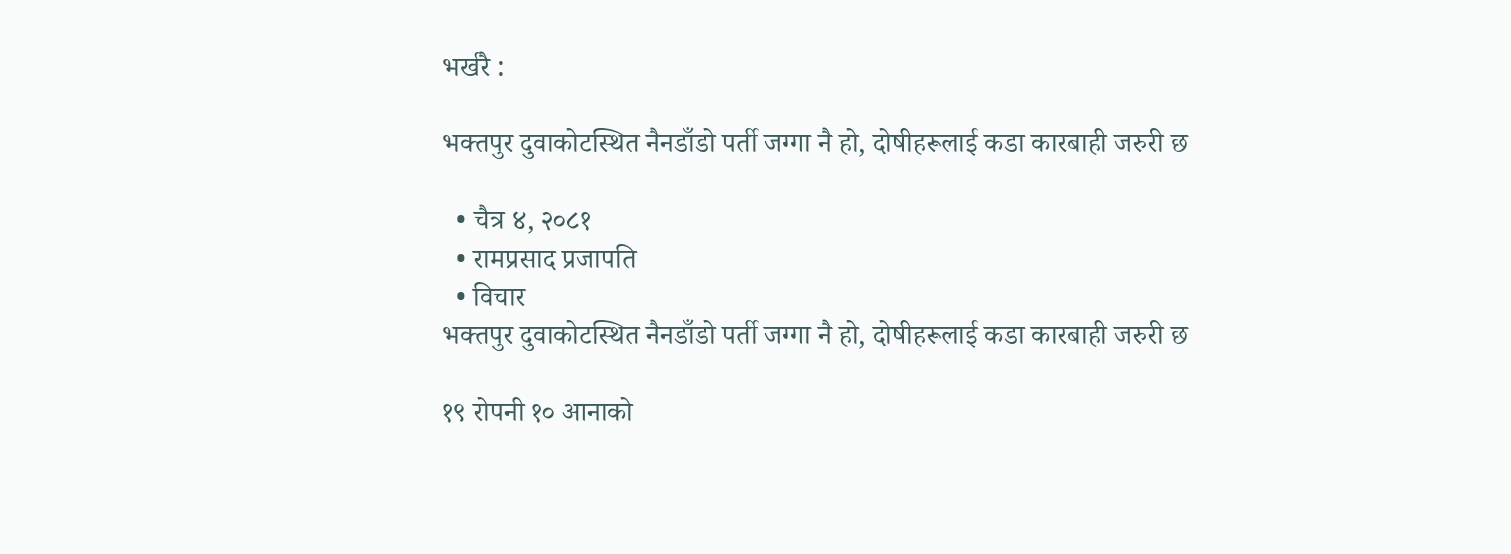भर्खरै :

भक्तपुर दुवाकोटस्थित नैनडाँडो पर्ती जग्गा नै हो, दोषीहरूलाई कडा कारबाही जरुरी छ

  • चैत्र ४, २०८१
  • रामप्रसाद प्रजापति
  • विचार
भक्तपुर दुवाकोटस्थित नैनडाँडो पर्ती जग्गा नै हो, दोषीहरूलाई कडा कारबाही जरुरी छ

१९ रोपनी १० आनाको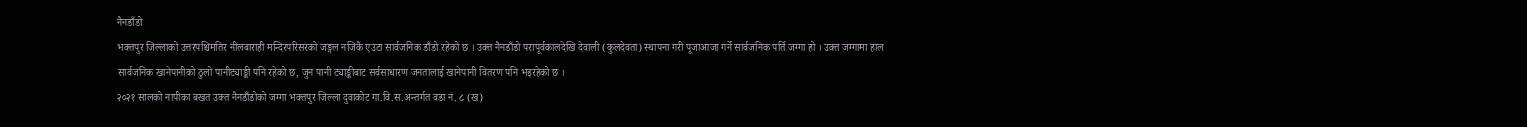नैनडाँडो
भक्तपुर जिल्लाको उत्तरपश्चिमतिर नीलबाराही मन्दिरपरिसरको जङ्गल नजिकै एउटा सार्वजनिक डाँडो रहेको छ । उक्त नैनडाँडो परापूर्वकालदेखि देवाली (कुलदेवता) स्थापना गरी पूजाआजा गर्ने सार्वजनिक पर्ति जग्गा हो । उक्त जग्गामा हाल सार्वजनिक खानेपानीको ठुलो पानीट्याङ्की पनि रहेको छ, जुन पानी ट्याङ्कीबाट सर्वसाधारण जनतालाई खानेपानी वितरण पनि भइरहेको छ ।
२०२१ सालको नापीका बखत उक्त नैनडाँडोको जग्गा भक्तपुर जिल्ला दुवाकोट गा.वि.स.अन्तर्गत वडा नं. ८ (ख)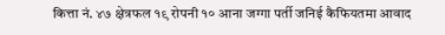कित्ता नं. ४७ क्षेत्रफल १९ रोपनी १० आना जग्गा पर्ती जनिई कैफियतमा आवाद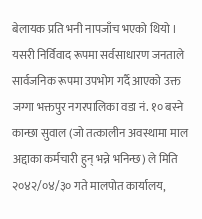बेलायक प्रति भनी नापजाँच भएको थियो ।
यसरी निर्विवाद रूपमा सर्वसाधारण जनताले सार्वजनिक रूपमा उपभोग गर्दै आएको उक्त जग्गा भक्तपुर नगरपालिका वडा नं. १० बस्ने कान्छा सुवाल (जो तत्कालीन अवस्थामा माल अद्दाका कर्मचारी हुन् भन्ने भनिन्छ) ले मिति २०४२/०४/३० गते मालपोत कार्यालय,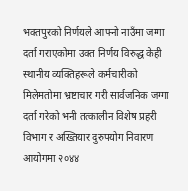भक्तपुरको निर्णयले आफ्नो नाउँमा जग्गा दर्ता गराएकोमा उक्त निर्णय विरुद्ध केही स्थानीय व्यक्तिहरूले कर्मचारीको मिलेमतोमा भ्रष्टाचार गरी सार्वजनिक जग्गा दर्ता गरेको भनी तत्कालीन विशेष प्रहरी विभाग र अख्तियार दुरुपयोग निवारण आयोगमा २०४४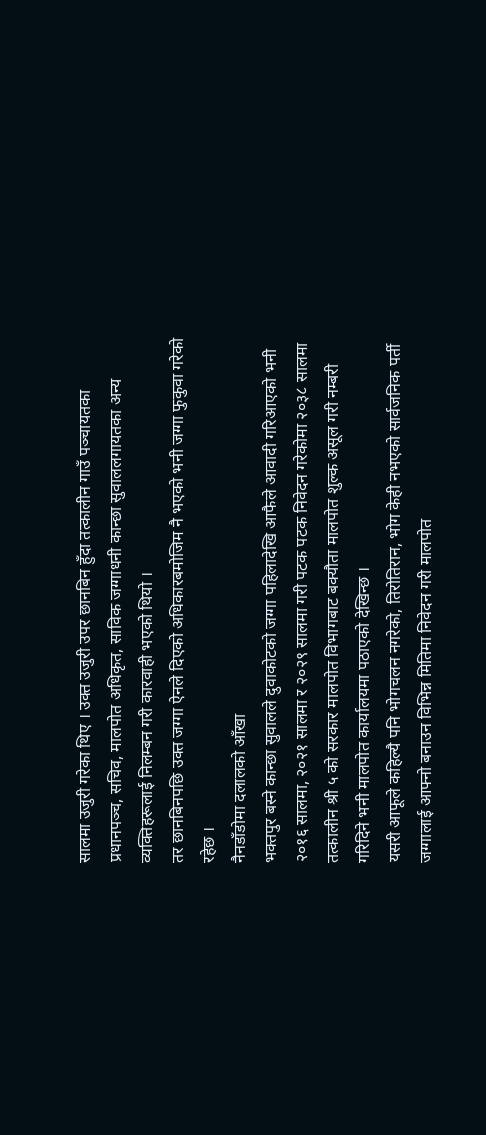सालमा उजुरी गरेका थिए । उक्त उजुरी उपर छानबिन हुँदा तत्कालीन गाउँ पञ्चायतका प्रधानपञ्च, सचिव, मालपोत अधिकृत, साविक जग्गाधनी कान्छा सुवाललगायतका अन्य व्यक्तिहरूलाई निलम्बन गरी कारवाही भएको थियो ।
तर छानबिनपछि उक्त जग्गा ऐनले दिएको अधिकारबमोजिम नै भएको भनी जग्गा फुकुवा गरेको रहेछ ।
नैनडाँडोमा दलालको आँखा
भक्तपुर बस्ने कान्छा सुवालले दुवाकोटको जग्गा पहिलादेखि आफैले आवादी गरिआएको भनी २०१६ सालमा, २०२१ सालमा र २०२९ सालमा गरी पटक पटक निवेदन गरेकोमा २०३८ सालमा तत्कालीन श्री ५ को सरकार मालपोत विभागबाट बक्यौता मालपोत शुल्क असूल गरी नम्बरी गरिदिने भनी मालपोत कार्यालयमा पठाएको देखिन्छ ।
यसरी आफूले कहिल्यै पनि भोगचलन नगरेको, तिरोतिरान, भोग केही नभएको सार्वजनिक पर्ती जग्गालाई आफ्नो बनाउन विभिन्न मितिमा निवेदन गरी मालपोत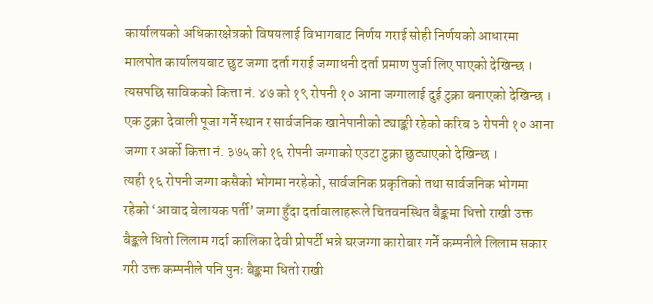कार्यालयको अधिकारक्षेत्रको विषयलाई विभागबाट निर्णय गराई सोही निर्णयको आधारमा मालपोत कार्यालयबाट छुट जग्गा दर्ता गराई जग्गाधनी दर्ता प्रमाण पुर्जा लिए पाएको देखिन्छ ।
त्यसपछि साविकको कित्ता नं. ४७ को १९ रोपनी १० आना जग्गालाई दुई टुक्रा बनाएको देखिन्छ । एक टुक्रा देवाली पूजा गर्ने स्थान र सार्वजनिक खानेपानीको ट्याङ्की रहेको करिब ३ रोपनी १० आना जग्गा र अर्को कित्ता नं. ३७५ को १६ रोपनी जग्गाको एउटा टुक्रा छुट्याएको देखिन्छ ।
त्यही १६ रोपनी जग्गा कसैको भोगमा नरहेको, सार्वजनिक प्रकृतिको तथा सार्वजनिक भोगमा रहेको ‘आवाद बेलायक पर्ती’ जग्गा हुँदा दर्तावालाहरूले चितवनस्थित बैङ्कमा धित्तो राखी उक्त बैङ्कले धितो लिलाम गर्दा कालिका देवी प्रोपर्टी भन्ने घरजग्गा कारोबार गर्ने कम्पनीले लिलाम सकार गरी उक्त कम्पनीले पनि पुनः बैङ्कमा धितो राखी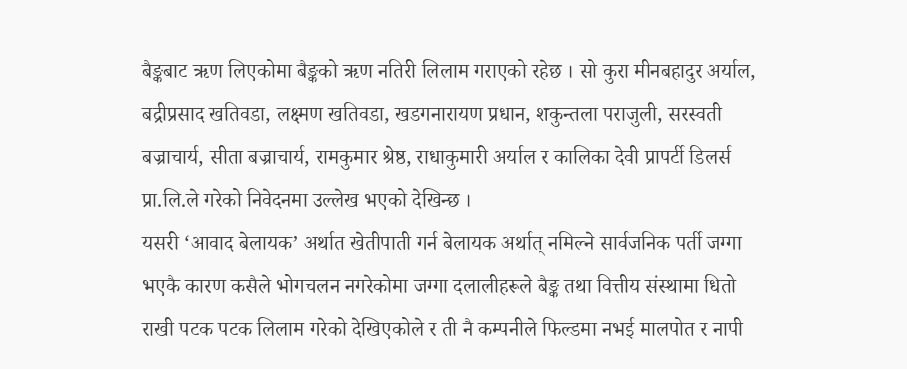बैङ्कबाट ऋण लिएकोमा बैङ्कको ऋण नतिरी लिलाम गराएको रहेछ । सो कुरा मीनबहादुर अर्याल, बद्रीप्रसाद खतिवडा, लक्ष्मण खतिवडा, खडगनारायण प्रधान, शकुन्तला पराजुली, सरस्वती बज्राचार्य, सीता बज्राचार्य, रामकुमार श्रेष्ठ, राधाकुमारी अर्याल र कालिका देवी प्रापर्टी डिलर्स प्रा.लि.ले गरेको निवेदनमा उल्लेख भएको देखिन्छ ।
यसरी ‘आवाद बेलायक’ अर्थात खेतीपाती गर्न बेलायक अर्थात् नमिल्ने सार्वजनिक पर्ती जग्गा भएकै कारण कसैले भोगचलन नगरेकोमा जग्गा दलालीहरूले बैङ्क तथा वित्तीय संस्थामा धितो राखी पटक पटक लिलाम गरेको देखिएकोले र ती नै कम्पनीले फिल्डमा नभई मालपोत र नापी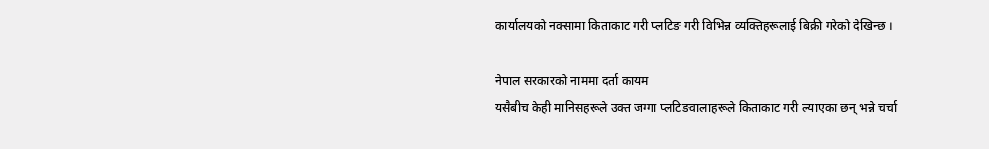कार्यालयको नक्सामा किताकाट गरी प्लटिङ गरी विभिन्न व्यक्तिहरूलाई बिक्री गरेको देखिन्छ ।

नेपाल सरकारको नाममा दर्ता कायम
यसैबीच केही मानिसहरूले उक्त जग्गा प्लटिङवालाहरूले किताकाट गरी ल्याएका छन् भन्ने चर्चा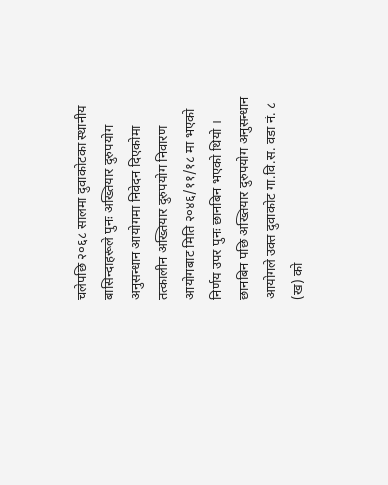चलेपछि २०६८ सालमा दुवाकोटका स्थानीय बासिन्दाहरूले पुनः अख्तियार दुरुपयोग अनुसन्धान आयोगमा निवेदन दिएकोमा तत्कालीन अख्तियार दुरुपयोग निवारण आयोगबाट मिति २०४६/११/१८ मा भएको निर्णय उपर पुनः छानबिन भएको थियो ।
छानबिन पछि अख्तियार दुरुपयोग अनुसन्धान आयोगले उक्त दुवाकोट गा.वि.स. वडा नं. ८ (ख) को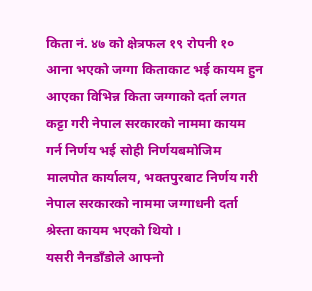किता नं. ४७ को क्षेत्रफल १९ रोपनी १० आना भएको जग्गा किताकाट भई कायम हुन आएका विभिन्न किता जग्गाको दर्ता लगत कट्टा गरी नेपाल सरकारको नाममा कायम गर्न निर्णय भई सोही निर्णयबमोजिम मालपोत कार्यालय, भक्तपुरबाट निर्णय गरी नेपाल सरकारको नाममा जग्गाधनी दर्ता श्रेस्ता कायम भएको थियो ।
यसरी नैनडाँडोले आफ्नो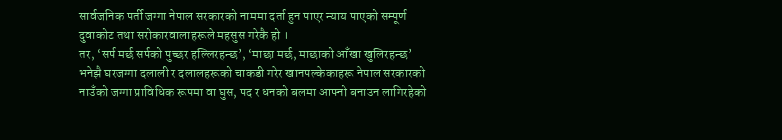सार्वजनिक पर्ती जग्गा नेपाल सरकारको नाममा दर्ता हुन पाएर न्याय पाएको सम्पूर्ण दुवाकोट तथा सरोकारवालाहरूले महसुस गरेकै हो ।
तर, ‘सर्प मर्छ सर्पको पुच्छर हल्लिरहन्छ’, ‘माछा मर्छ, माछाको आँखा खुलिरहन्छ’ भनेझै घरजग्गा दलाली र दलालहरूको चाकडी गरेर खानपल्केकाहरू नेपाल सरकारको नाउँको जग्गा प्राविधिक रूपमा वा घुस, पद र धनको बलमा आफ्नो बनाउन लागिरहेको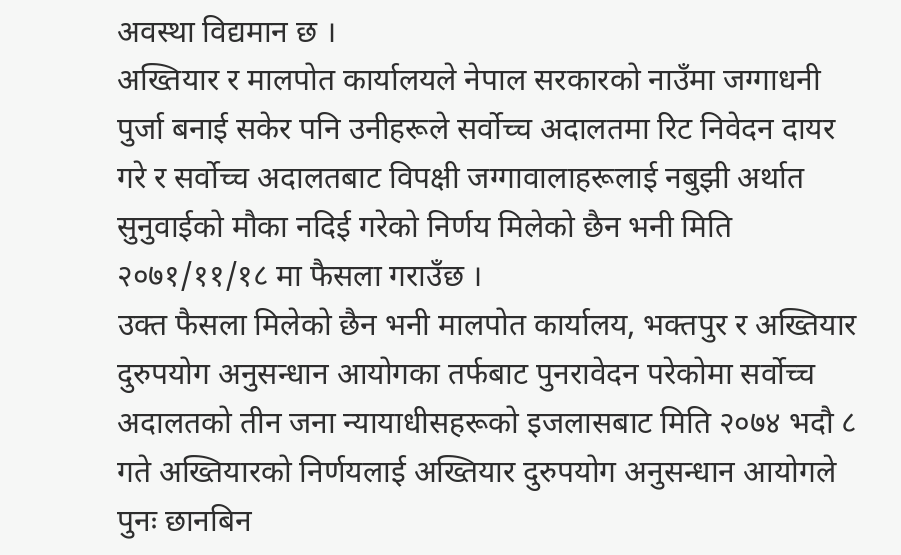अवस्था विद्यमान छ ।
अख्तियार र मालपोत कार्यालयले नेपाल सरकारको नाउँमा जग्गाधनी पुर्जा बनाई सकेर पनि उनीहरूले सर्वोच्च अदालतमा रिट निवेदन दायर गरे र सर्वोच्च अदालतबाट विपक्षी जग्गावालाहरूलाई नबुझी अर्थात सुनुवाईको मौका नदिई गरेको निर्णय मिलेको छैन भनी मिति २०७१/११/१८ मा फैसला गराउँछ ।
उक्त फैसला मिलेको छैन भनी मालपोत कार्यालय, भक्तपुर र अख्तियार दुरुपयोग अनुसन्धान आयोगका तर्फबाट पुनरावेदन परेकोमा सर्वोच्च अदालतको तीन जना न्यायाधीसहरूको इजलासबाट मिति २०७४ भदौ ८ गते अख्तियारको निर्णयलाई अख्तियार दुरुपयोग अनुसन्धान आयोगले पुनः छानबिन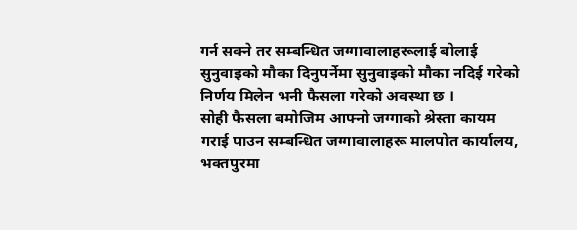गर्न सक्ने तर सम्बन्धित जग्गावालाहरूलाई बोलाई सुनुवाइको मौका दिनुपर्नेमा सुनुवाइको मौका नदिई गरेको निर्णय मिलेन भनी फैसला गरेको अवस्था छ ।
सोही फैसला बमोजिम आफ्नो जग्गाको श्रेस्ता कायम गराई पाउन सम्बन्धित जग्गावालाहरू मालपोत कार्यालय, भक्तपुरमा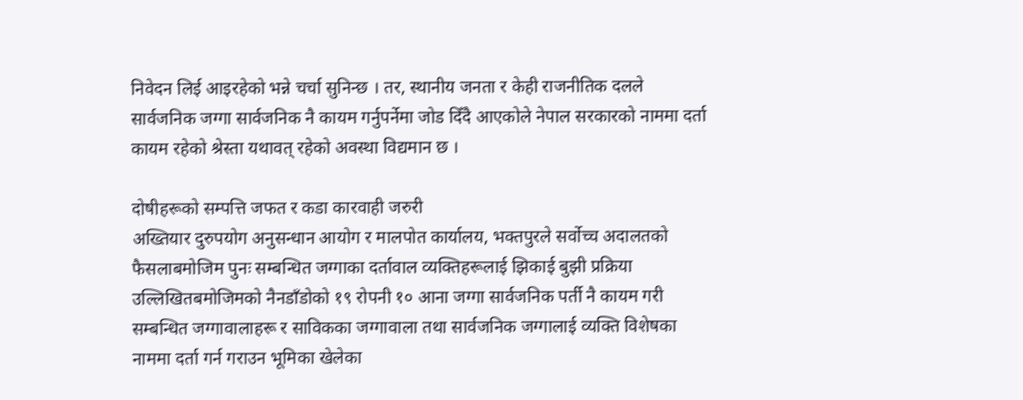निवेदन लिई आइरहेको भन्ने चर्चा सुनिन्छ । तर, स्थानीय जनता र केही राजनीतिक दलले सार्वजनिक जग्गा सार्वजनिक नै कायम गर्नुपर्नेमा जोड दिँदै आएकोले नेपाल सरकारको नाममा दर्ता कायम रहेको श्रेस्ता यथावत् रहेको अवस्था विद्यमान छ ।

दोषीहरूको सम्पत्ति जफत र कडा कारवाही जरुरी
अख्तियार दुरुपयोग अनुसन्धान आयोग र मालपोत कार्यालय, भक्तपुरले सर्वोच्च अदालतको फैसलाबमोजिम पुनः सम्बन्धित जग्गाका दर्तावाल व्यक्तिहरूलाई झिकाई बुझी प्रक्रिया उल्लिखितबमोजिमको नैनडाँडोको १९ रोपनी १० आना जग्गा सार्वजनिक पर्ती नै कायम गरी सम्बन्धित जग्गावालाहरू र साविकका जग्गावाला तथा सार्वजनिक जग्गालाई व्यक्ति विशेषका नाममा दर्ता गर्न गराउन भूमिका खेलेका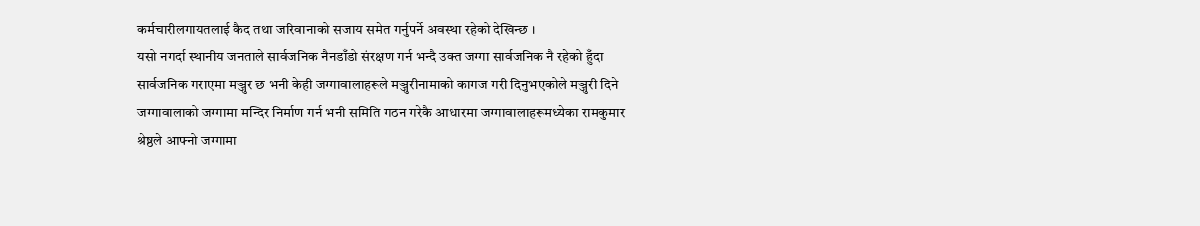कर्मचारीलगायतलाई कैद तथा जरिवानाको सजाय समेत गर्नुपर्ने अवस्था रहेको देखिन्छ ।
यसो नगर्दा स्थानीय जनताले सार्वजनिक नैनडाँडो संरक्षण गर्न भन्दै उक्त जग्गा सार्वजनिक नै रहेको हुँदा सार्वजनिक गराएमा मञ्जुर छ भनी केही जग्गावालाहरूले मञ्जुरीनामाको कागज गरी दिनुभएकोले मञ्जुरी दिने जग्गावालाको जग्गामा मन्दिर निर्माण गर्न भनी समिति गठन गरेकै आधारमा जग्गावालाहरूमध्येका रामकुमार श्रेष्ठले आफ्नो जग्गामा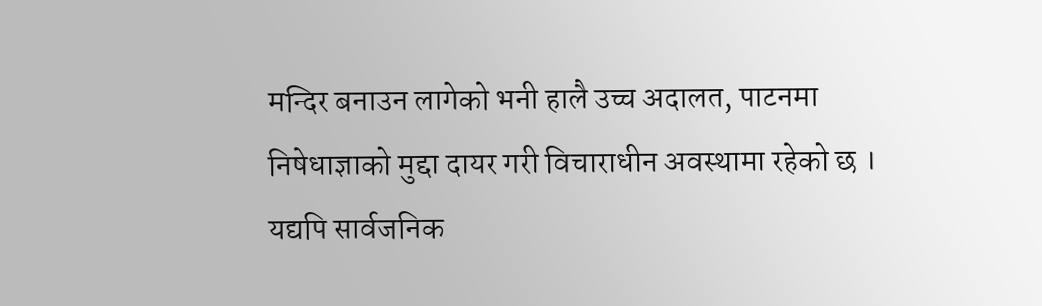मन्दिर बनाउन लागेको भनी हालै उच्च अदालत, पाटनमा निषेधाज्ञाको मुद्दा दायर गरी विचाराधीन अवस्थामा रहेको छ ।
यद्यपि सार्वजनिक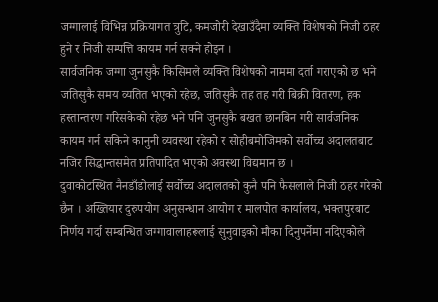जग्गालाई विभिन्न प्रक्रियागत त्रुटि, कमजोरी देखाउँदैमा व्यक्ति विशेषको निजी ठहर हुने र निजी सम्पत्ति कायम गर्न सक्ने होइन ।
सार्वजनिक जग्गा जुनसुकै किसिमले व्यक्ति विशेषको नाममा दर्ता गराएको छ भने जतिसुकै समय व्यतित भएको रहेछ, जतिसुकै तह तह गरी बिक्री वितरण, हक हस्तान्तरण गरिसकेको रहेछ भने पनि जुनसुकै बखत छानबिन गरी सार्वजनिक कायम गर्न सकिने कानुनी व्यवस्था रहेको र सोहीबमोजिमको सर्वोच्च अदालतबाट नजिर सिद्धान्तसमेत प्रतिपादित भएको अवस्था विद्यमान छ ।
दुवाकोटस्थित नैनडाँडोलाई सर्वोच्च अदालतको कुनै पनि फैसलाले निजी ठहर गरेको छैन । अख्तियार दुरुपयोग अनुसन्धान आयोग र मालपोत कार्यालय, भक्तपुरबाट निर्णय गर्दा सम्बन्धित जग्गावालाहरूलाई सुनुवाइको मौका दिनुपर्नेमा नदिएकोले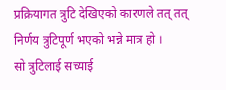प्रक्रियागत त्रुटि देखिएको कारणले तत् तत् निर्णय त्रुटिपूर्ण भएको भन्ने मात्र हो ।
सो त्रुटिलाई सच्याई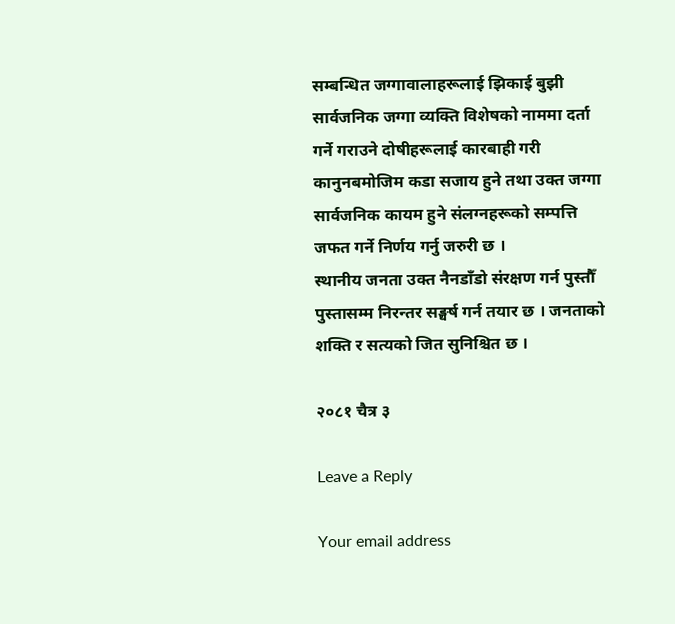सम्बन्धित जग्गावालाहरूलाई झिकाई बुझी सार्वजनिक जग्गा व्यक्ति विशेषको नाममा दर्ता गर्ने गराउने दोषीहरूलाई कारबाही गरी कानुनबमोजिम कडा सजाय हुने तथा उक्त जग्गा सार्वजनिक कायम हुने संलग्नहरूको सम्पत्ति जफत गर्ने निर्णय गर्नु जरुरी छ ।
स्थानीय जनता उक्त नैनडाँडो संरक्षण गर्न पुस्तौँ पुस्तासम्म निरन्तर सङ्घर्ष गर्न तयार छ । जनताको शक्ति र सत्यको जित सुनिश्चित छ ।

२०८१ चैत्र ३

Leave a Reply

Your email address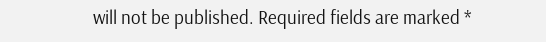will not be published. Required fields are marked *